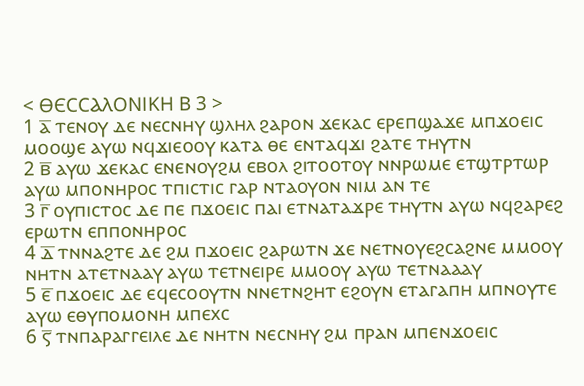< ⲐⲈⲤⲤⲀⲖⲞⲚⲒⲔⲎ Ⲃ 3 >
1 ⲁ̅ ⲧⲉⲛⲟⲩ ⲇⲉ ⲛⲉⲥⲛⲏⲩ ϣⲗⲏⲗ ϩⲁⲣⲟⲛ ϫⲉⲕⲁⲥ ⲉⲣⲉⲡϣⲁϫⲉ ⲙⲡϫⲟⲉⲓⲥ ⲙⲟⲟϣⲉ ⲁⲩⲱ ⲛϥϫⲓⲉⲟⲟⲩ ⲕⲁⲧⲁ ⲑⲉ ⲉⲛⲧⲁϥϫⲓ ϩⲁⲧⲉ ⲧⲏⲩⲧⲛ
2 ⲃ̅ ⲁⲩⲱ ϫⲉⲕⲁⲥ ⲉⲛⲉⲛⲟⲩϩⲙ ⲉⲃⲟⲗ ϩⲓⲧⲟⲟⲧⲟⲩ ⲛⲛⲣⲱⲙⲉ ⲉⲧϣⲧⲣⲧⲱⲣ ⲁⲩⲱ ⲙⲡⲟⲛⲏⲣⲟⲥ ⲧⲡⲓⲥⲧⲓⲥ ⲅⲁⲣ ⲛⲧⲁⲟⲩⲟⲛ ⲛⲓⲙ ⲁⲛ ⲧⲉ
3 ⲅ̅ ⲟⲩⲡⲓⲥⲧⲟⲥ ⲇⲉ ⲡⲉ ⲡϫⲟⲉⲓⲥ ⲡⲁⲓ ⲉⲧⲛⲁⲧⲁϫⲣⲉ ⲧⲏⲩⲧⲛ ⲁⲩⲱ ⲛϥϩⲁⲣⲉϩ ⲉⲣⲱⲧⲛ ⲉⲡⲡⲟⲛⲏⲣⲟⲥ
4 ⲇ̅ ⲧⲛⲛⲁϩⲧⲉ ⲇⲉ ϩⲙ ⲡϫⲟⲉⲓⲥ ϩⲁⲣⲱⲧⲛ ϫⲉ ⲛⲉⲧⲛⲟⲩⲉϩⲥⲁϩⲛⲉ ⲙⲙⲟⲟⲩ ⲛⲏⲧⲛ ⲁⲧⲉⲧⲛⲁⲁⲩ ⲁⲩⲱ ⲧⲉⲧⲛⲉⲓⲣⲉ ⲙⲙⲟⲟⲩ ⲁⲩⲱ ⲧⲉⲧⲛⲁⲁⲁⲩ
5 ⲉ̅ ⲡϫⲟⲉⲓⲥ ⲇⲉ ⲉϥⲉⲥⲟⲟⲩⲧⲛ ⲛⲛⲉⲧⲛϩⲏⲧ ⲉϩⲟⲩⲛ ⲉⲧⲁⲅⲁⲡⲏ ⲙⲡⲛⲟⲩⲧⲉ ⲁⲩⲱ ⲉⲑⲩⲡⲟⲙⲟⲛⲏ ⲙⲡⲉⲭⲥ
6 ⲋ̅ ⲧⲛⲡⲁⲣⲁⲅⲅⲉⲓⲗⲉ ⲇⲉ ⲛⲏⲧⲛ ⲛⲉⲥⲛⲏⲩ ϩⲙ ⲡⲣⲁⲛ ⲙⲡⲉⲛϫⲟⲉⲓⲥ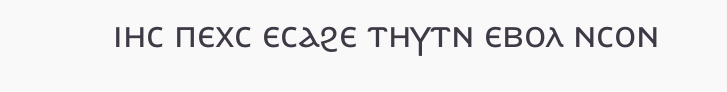ⲓⲏⲥ ⲡⲉⲭⲥ ⲉⲥⲁϩⲉ ⲧⲏⲩⲧⲛ ⲉⲃⲟⲗ ⲛⲥⲟⲛ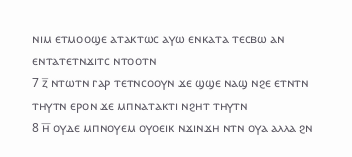ⲛⲓⲙ ⲉⲧⲙⲟⲟϣⲉ ⲁⲧⲁⲕⲧⲱⲥ ⲁⲩⲱ ⲉⲛⲕⲁⲧⲁ ⲧⲉⲥⲃⲱ ⲁⲛ ⲉⲛⲧⲁⲧⲉⲧⲛϫⲓⲧⲥ ⲛⲧⲟⲟⲧⲛ
7 ⲍ̅ ⲛⲧⲱⲧⲛ ⲅⲁⲣ ⲧⲉⲧⲛⲥⲟⲟⲩⲛ ϫⲉ ϣϣⲉ ⲛⲁϣ ⲛϩⲉ ⲉⲧⲛⲧⲛ ⲧⲏⲩⲧⲛ ⲉⲣⲟⲛ ϫⲉ ⲙⲡⲛⲁⲧⲁⲕⲧⲓ ⲛϩⲏⲧ ⲧⲏⲩⲧⲛ
8 ⲏ̅ ⲟⲩⲇⲉ ⲙⲡⲛⲟⲩⲉⲙ ⲟⲩⲟⲉⲓⲕ ⲛϫⲓⲛϫⲏ ⲛⲧⲛ ⲟⲩⲁ ⲁⲗⲗⲁ ϩⲛ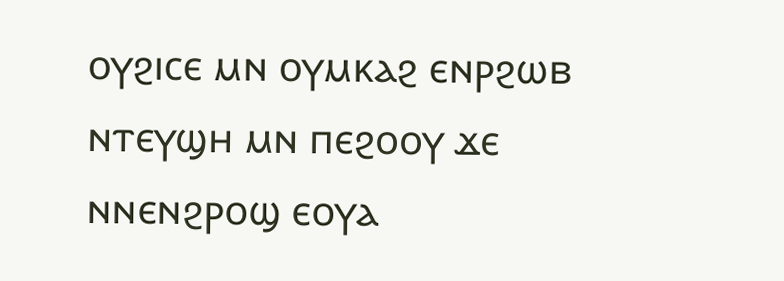ⲟⲩϩⲓⲥⲉ ⲙⲛ ⲟⲩⲙⲕⲁϩ ⲉⲛⲣϩⲱⲃ ⲛⲧⲉⲩϣⲏ ⲙⲛ ⲡⲉϩⲟⲟⲩ ϫⲉ ⲛⲛⲉⲛϩⲣⲟϣ ⲉⲟⲩⲁ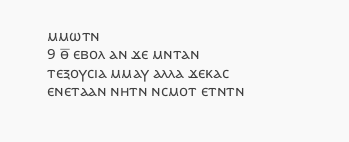ⲙⲙⲱⲧⲛ
9 ⲑ̅ ⲉⲃⲟⲗ ⲁⲛ ϫⲉ ⲙⲛⲧⲁⲛ ⲧⲉⲝⲟⲩⲥⲓⲁ ⲙⲙⲁⲩ ⲁⲗⲗⲁ ϫⲉⲕⲁⲥ ⲉⲛⲉⲧⲁⲁⲛ ⲛⲏⲧⲛ ⲛⲥⲙⲟⲧ ⲉⲧⲛⲧⲛ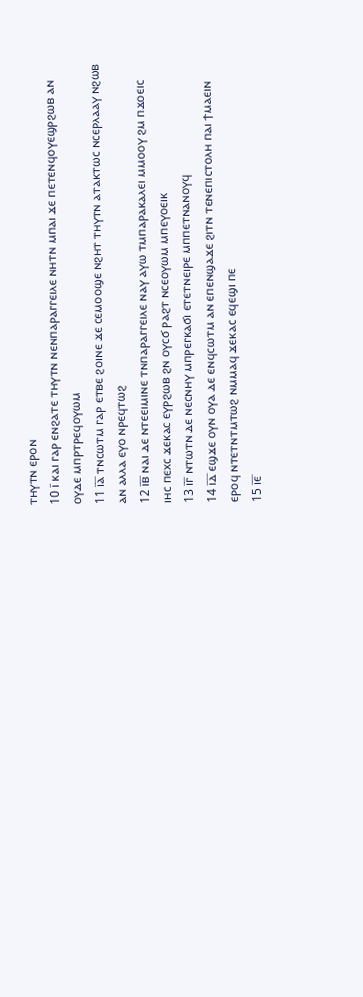ⲧⲏⲩⲧⲛ ⲉⲣⲟⲛ
10 ⲓ̅ ⲕⲁⲓ ⲅⲁⲣ ⲉⲛϩⲁⲧⲉ ⲧⲏⲩⲧⲛ ⲛⲉⲛⲡⲁⲣⲁⲅⲅⲉⲓⲗⲉ ⲛⲏⲧⲛ ⲙⲡⲁⲓ ϫⲉ ⲡⲉⲧⲉⲛϥⲟⲩⲉϣⲣϩⲱⲃ ⲁⲛ ⲟⲩⲇⲉ ⲙⲡⲣⲧⲣⲉϥⲟⲩⲱⲙ
11 ⲓ̅ⲁ̅ ⲧⲛⲥⲱⲧⲙ ⲅⲁⲣ ⲉⲧⲃⲉ ϩⲟⲓⲛⲉ ϫⲉ ⲥⲉⲙⲟⲟϣⲉ ⲛϩⲏⲧ ⲧⲏⲩⲧⲛ ⲁⲧⲁⲕⲧⲱⲥ ⲛⲥⲉⲣⲗⲁⲁⲩ ⲛϩⲱⲃ ⲁⲛ ⲁⲗⲗⲁ ⲉⲩⲟ ⲛⲣⲉϥⲧⲱϩ
12 ⲓ̅ⲃ̅ ⲛⲁⲓ ⲇⲉ ⲛⲧⲉⲉⲓⲙⲓⲛⲉ ⲧⲛⲡⲁⲣⲁⲅⲅⲉⲓⲗⲉ ⲛⲁⲩ ⲁⲩⲱ ⲧⲙⲡⲁⲣⲁⲕⲁⲗⲉⲓ ⲙⲙⲟⲟⲩ ϩⲙ ⲡϫⲟⲉⲓⲥ ⲓⲏⲥ ⲡⲉⲭⲥ ϫⲉⲕⲁⲥ ⲉⲩⲣϩⲱⲃ ϩⲛ ⲟⲩⲥϭ ⲣⲁϩⲧ ⲛⲥⲉⲟⲩⲱⲙ ⲙⲡⲉⲩⲟⲉⲓⲕ
13 ⲓ̅ⲅ̅ ⲛⲧⲱⲧⲛ ⲇⲉ ⲛⲉⲥⲛⲏⲩ ⲙⲡⲣⲉⲅⲕⲁϭⲓ ⲉⲧⲉⲧⲛⲉⲓⲣⲉ ⲙⲡⲡⲉⲧⲛⲁⲛⲟⲩϥ
14 ⲓ̅ⲇ̅ ⲉϣϫⲉ ⲟⲩⲛ ⲟⲩⲁ ⲇⲉ ⲉⲛϥⲥⲱⲧⲙ ⲁⲛ ⲉⲡⲉⲛϣⲁϫⲉ ϩⲓⲧⲛ ⲧⲉⲛⲉⲡⲓⲥⲧⲟⲗⲏ ⲡⲁⲓ ϯⲙⲁⲉⲓⲛ ⲉⲣⲟϥ ⲛⲧⲉⲧⲛⲧⲙⲧⲱϩ ⲛⲙⲙⲁϥ ϫⲉⲕⲁⲥ ⲉϥⲉϣⲓ ⲡⲉ
15 ⲓ̅ⲉ̅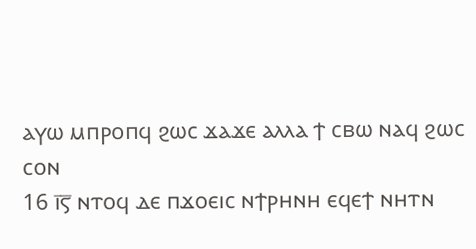ⲁⲩⲱ ⲙⲡⲣⲟⲡϥ ϩⲱⲥ ϫⲁϫⲉ ⲁⲗⲗⲁ ϯ ⲥⲃⲱ ⲛⲁϥ ϩⲱⲥ ⲥⲟⲛ
16 ⲓ̅ⲋ̅ ⲛⲧⲟϥ ⲇⲉ ⲡϫⲟⲉⲓⲥ ⲛϯⲣⲏⲛⲏ ⲉϥⲉϯ ⲛⲏⲧⲛ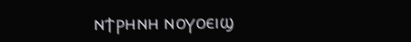ⲛϯⲣⲏⲛⲏ ⲛⲟⲩⲟⲉⲓϣ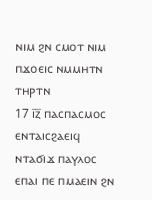ⲛⲓⲙ ϩⲛ ⲥⲙⲟⲧ ⲛⲓⲙ ⲡϫⲟⲉⲓⲥ ⲛⲙⲙⲏⲧⲛ ⲧⲏⲣⲧⲛ
17 ⲓ̅ⲍ̅ ⲡⲁⲥⲡⲁⲥⲙⲟⲥ ⲉⲛⲧⲁⲓⲥϩⲁⲉⲓϥ ⲛⲧⲁϭⲓϫ ⲡⲁⲩⲗⲟⲥ ⲉⲡⲁⲓ ⲡⲉ ⲡⲙⲁⲉⲓⲛ ϩⲛ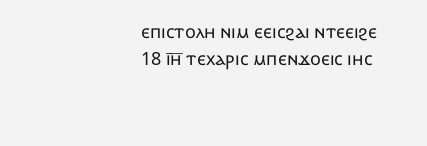ⲉⲡⲓⲥⲧⲟⲗⲏ ⲛⲓⲙ ⲉⲉⲓⲥϩⲁⲓ ⲛⲧⲉⲉⲓϩⲉ
18 ⲓ̅ⲏ̅ ⲧⲉⲭⲁⲣⲓⲥ ⲙⲡⲉⲛϫⲟⲉⲓⲥ ⲓⲏⲥ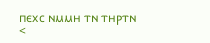ⲡⲉⲭⲥ ⲛⲙⲙⲏ ⲧⲛ ⲧⲏⲣⲧⲛ
<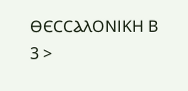ⲐⲈⲤⲤⲀⲖⲞⲚⲒⲔⲎ Ⲃ 3 >